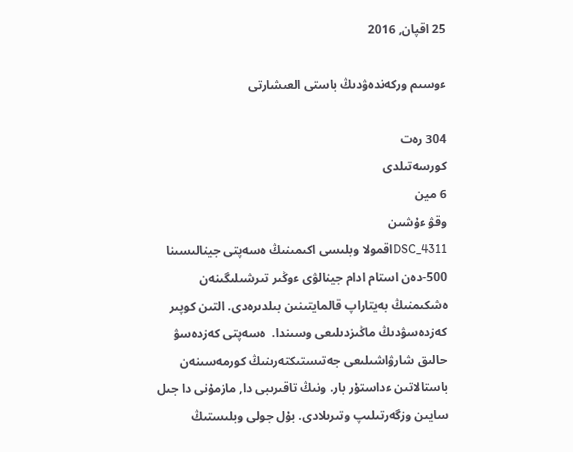25 اقپان, 2016

ءوسىم وركەندەۋدىڭ باستى العىشارتى

304 رەت
كورسەتىلدى
6 مين
وقۋ ءۇشىن
DSC_4311اقمولا وبلىسى اكىمىنىڭ ەسەپتى جينالىسىنا 500-دەن استام ادام جينالۋى ءوڭىر تىرشىلىگىنەن ەشكىمنىڭ بەيتاراپ قالمايتىنىن بىلدىرەدى. التىن كوپىر كەزدەسۋدىڭ ماڭىزدىلىعى وسىندا.  ەسەپتى كەزدەسۋ حالىق شارۋاشىلىعى جەتىستىكتەرىنىڭ كورمەسىنەن باستالاتىن ءداستۇر بار. ونىڭ تاقىرىبى دا, مازمۇنى دا جىل سايىن وزگەرتىلىپ وتىرىلادى. بۇل جولى وبلىستىڭ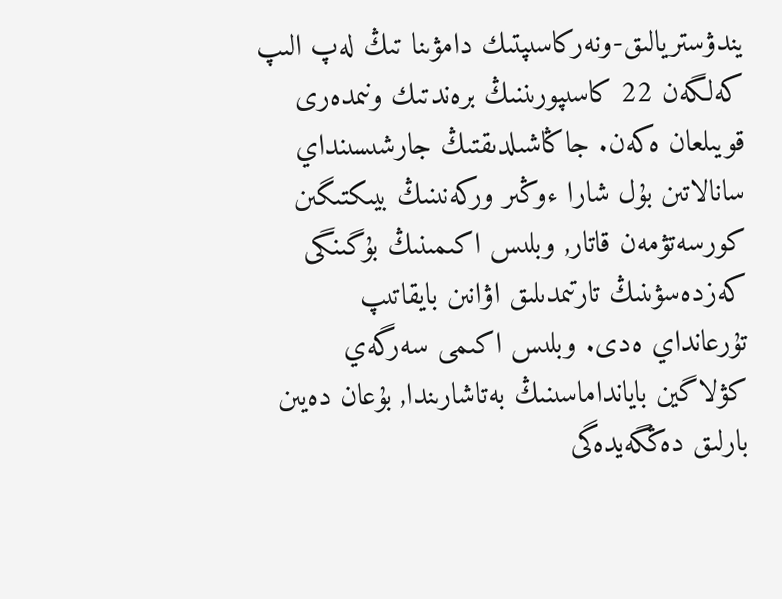يندۋستريالىق-ونەركاسىپتىك دامۋىنا تىڭ لەپ الىپ كەلگەن 22 كاسىپورىننىڭ برەندتىك ونىمدەرى قويىلعان ەكەن. جاڭاشىلدىقتىڭ جارشىسىنداي سانالاتىن بۇل شارا ءوڭىر وركەنىنىڭ بيىكتىگىن كورسەتۋمەن قاتار, وبلىس اكىمىنىڭ بۇگىنگى كەزدەسۋىنىڭ تارتىمدىلىق اۋانىن بايقاتىپ تۇرعانداي ەدى. وبلىس اكىمى سەرگەي كۋلاگين بايانداماسىنىڭ بەتاشارىندا, بۇعان دەيىن بارلىق دەڭگەيدەگى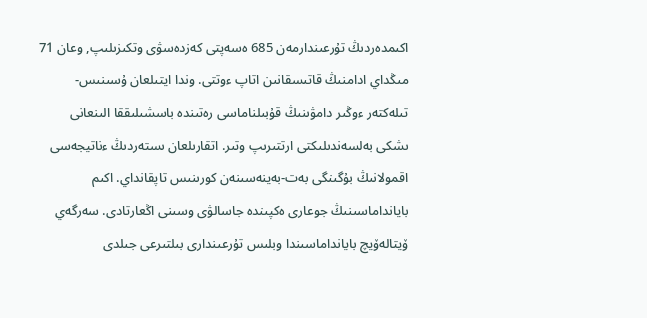اكىمدەردىڭ تۇرعىندارمەن 685 ەسەپتى كەزدەسۋى وتكىزىلىپ, وعان 71 مىڭداي ادامنىڭ قاتىسقانىن اتاپ ءوتتى. وندا ايتىلعان ۇسىنىس-تىلەكتەر ءوڭىر دامۋىنىڭ قۇبىلناماسى رەتىندە باسشىلىققا الىنعانى ىشكى بەلسەندىلىكتى ارتتىرىپ وتىر. اتقارىلعان ىستەردىڭ ءناتيجەسى اقمولانىڭ بۇگىنگى بەت-بەينەسىنەن كورىنىس تاپقانداي. اكىم بايانداماسىنىڭ جوعارى ەكپىندە جاسالۋى وسىنى اڭعارتادى. سەرگەي ۆيتالەۆيچ بايانداماسىندا وبلىس تۇرعىندارى بىلتىرعى جىلدى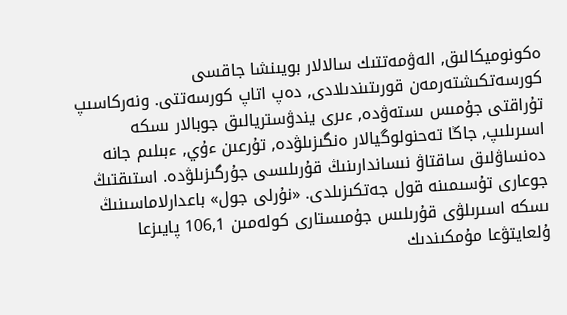ەكونوميكالىق, الەۋمەتتىك سالالار بويىنشا جاقسى كورسەتكىشتەرمەن قورىتىندىلادى, دەپ اتاپ كورسەتتى. ونەركاسىپ تۇراقتى جۇمىس ىستەۋدە, ءىرى يندۋستريالىق جوبالار ىسكە اسىرىلىپ, جاڭا تەحنولوگيالار ەنگىزىلۋدە, تۇرعىن ءۇي, ءبىلىم جانە دەنساۋلىق ساقتاۋ نىساندارىنىڭ قۇرىلىسى جۇرگىزىلۋدە. استىقتىڭ جوعارى تۇسىمىنە قول جەتكىزىلدى. «نۇرلى جول» باعدارلاماسىنىڭ ىسكە اسىرىلۋى قۇرىلىس جۇمىستارى كولەمىن 106,1 پايىزعا ۇلعايتۋعا مۇمكىندىك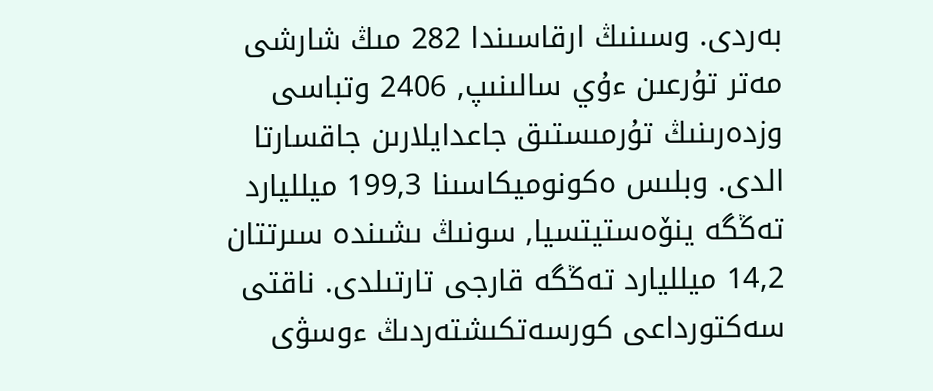بەردى. وسىنىڭ ارقاسىندا 282 مىڭ شارشى مەتر تۇرعىن ءۇي سالىنىپ, 2406 وتباسى وزدەرىنىڭ تۇرمىستىق جاعدايلارىن جاقسارتا الدى. وبلىس ەكونوميكاسىنا 199,3 ميلليارد تەڭگە ينۆەستيتسيا, سونىڭ ىشىندە سىرتتان 14,2 ميلليارد تەڭگە قارجى تارتىلدى. ناقتى سەكتورداعى كورسەتكىشتەردىڭ ءوسۋى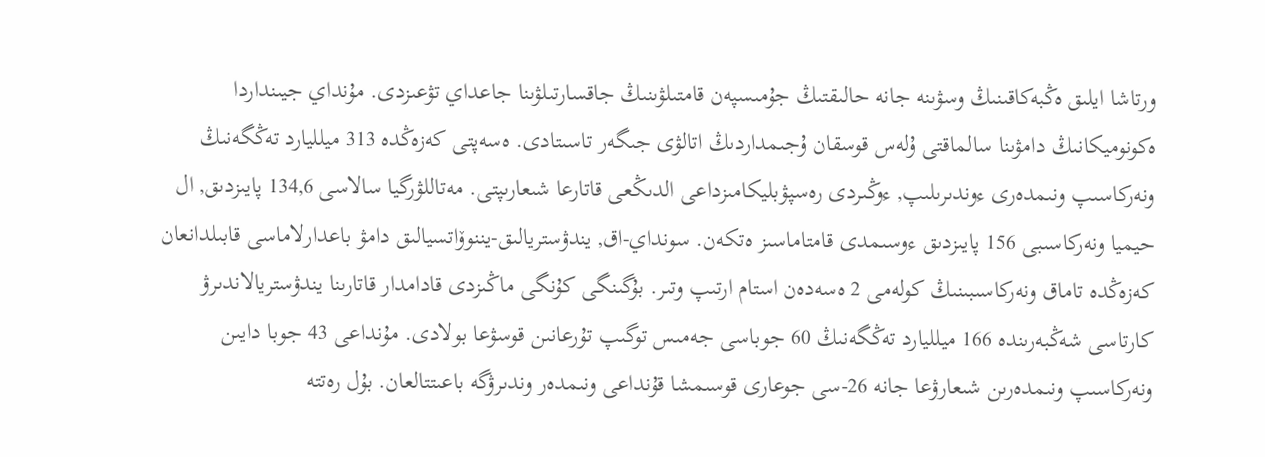ورتاشا ايلىق ەڭبەكاقىنىڭ وسۋىنە جانە حالىقتىڭ جۇمىسپەن قامتىلۋىنىڭ جاقسارتىلۋىنا جاعداي تۋعىزدى. مۇنداي جيىنداردا ەكونوميكانىڭ دامۋىنا سالماقتى ۇلەس قوسقان ۇجىمداردىڭ اتالۋى جىگەر تاسىتادى. ەسەپتى كەزەڭدە 313 ميلليارد تەڭگەنىڭ ونەركاسىپ ونىمدەرى ءوندىرىلىپ, ءوڭىردى رەسپۋبليكامىزداعى الدىڭعى قاتارعا شىعارىپتى. مەتاللۋرگيا سالاسى 134,6 پايىزدىق, ال حيميا ونەركاسىبى 156 پايىزدىق ءوسىمدى قامتاماسىز ەتكەن. سونداي-اق, يندۋستريالىق-يننوۆاتسيالىق دامۋ باعدارلاماسى قابىلدانعان كەزەڭدە تاماق ونەركاسىبىنىڭ كولەمى 2 ەسەدەن استام ارتىپ وتىر. بۇگىنگى كۇنگى ماڭىزدى قادامدار قاتارىنا يندۋستريالاندىرۋ كارتاسى شەڭبەرىندە 166 ميلليارد تەڭگەنىڭ 60 جوباسى جەمىس توگىپ تۇرعانىن قوسۋعا بولادى. مۇنداعى 43 جوبا دايىن ونەركاسىپ ونىمدەرىن شىعارۋعا جانە 26-سى جوعارى قوسىمشا قۇنداعى ونىمدەر وندىرۋگە باعىتتالعان. بۇل رەتتە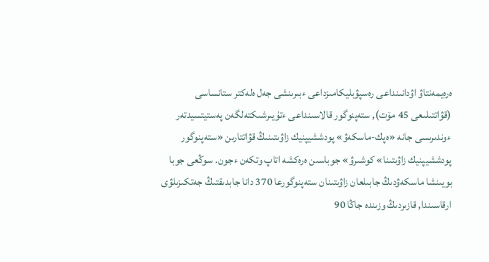ەرەيمەنتاۋ اۋدانىنداعى رەسپۋبليكامىزداعى ءبىرىنشى جەل ەلەكتر ستانساسى (قۋاتتىلىعى 45 مۆت), ستەپنوگور قالاسىنداعى ءتۇيىرشىكتەلگەن پەستيتسيدتەر ءوندىرىسى جانە «ەپك-ماسكەۋ» پودششيپنيك زاۋىتىنىڭ قۋاتتارىن «ستەپنوگور پودششيپنيك زاۋىتىنا» كوشىرۋ» جوباسىن ەرەكشە اتاپ وتكەن ءجون. سوڭعى جوبا بويىنشا ماسكەۋدىڭ جابىلعان زاۋىتىنان ستەپنوگورعا 370 دانا جابدىقتىڭ جەتكىزىلۋى ارقاسىندا, قازىردىڭ وزىندە جاڭا 90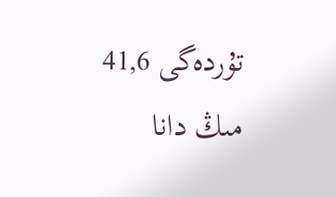تۇردەگى 41,6 مىڭ دانا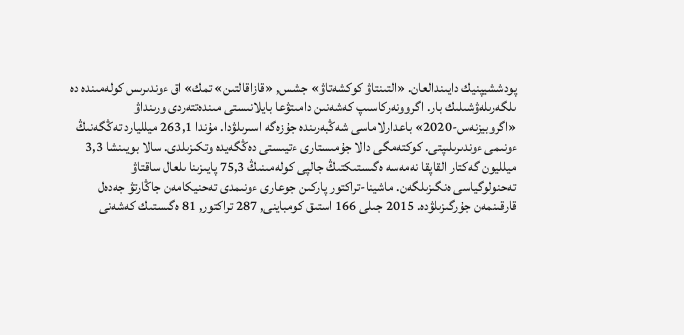پودششيپنيك دايىندالعان. «التىنتاۋ كوكشەتاۋ» جشس, «قازاقالتىن» تمك» اق ءوندىرىس كولەمىندە دە ىلگەرىلەۋشىلىك بار. اگروونەركاسىپ كەشەنىن دامىتۋعا بايلانىستى مىندەتتەردى ورىنداۋ «اگروبيزنەس-2020» باعدارلاماسى شەڭبەرىندە جۇزەگە اسىرىلۋدا. مۇندا 263,1 ميلليارد تەڭگەنىڭ ءونىمى ءوندىرىلىپتى. كوكتەمگى دالا جۇمىستارى ءتيىستى دەڭگەيدە وتكىزىلدى. سالا بويىنشا 3,3 ميلليون گەكتار القاپقا نەمەسە ەگىستىكتىڭ جالپى كولەمىنىڭ 75,3 پايىزىنا ىلعال ساقتاۋ تەحنولوگياسى ەنگىزىلگەن. ماشينا-تراكتور پاركىن جوعارى ءونىمدى تەحنيكامەن جاڭارتۋ جەدەل قارقىنمەن جۇرگىزىلۋدە. 2015 جىلى 166 استىق كومباينى, 287 تراكتور, 81 ەگىستىك كەشەنى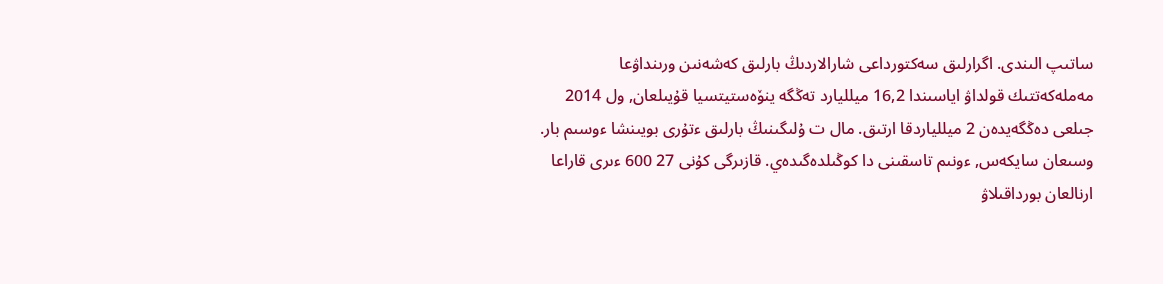ساتىپ الىندى. اگرارلىق سەكتورداعى شارالاردىڭ بارلىق كەشەنىن ورىنداۋعا مەملەكەتتىك قولداۋ اياسىندا 16,2 ميلليارد تەڭگە ينۆەستيتسيا قۇيىلعان, ول 2014 جىلعى دەڭگەيدەن 2 ميللياردقا ارتىق. مال ت ۇلىگىنىڭ بارلىق ءتۇرى بويىنشا ءوسىم بار. وسىعان سايكەس, ءونىم تاسقىنى دا كوڭىلدەگىدەي. قازىرگى كۇنى 27 600 ءىرى قاراعا ارنالعان بورداقىلاۋ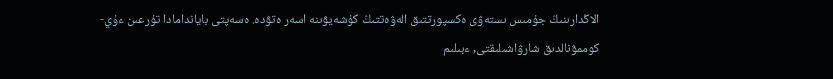الاڭدارىنىڭ جۇمىس ىستەۋى ەكسپورتتىق الەۋەتتىڭ كۇشەيۋىنە اسەر ەتۋدە. ەسەپتى باياندامادا تۇرعىن ءۇي-كوممۋنالدىق شارۋاشىلىقتى, ءبىلىم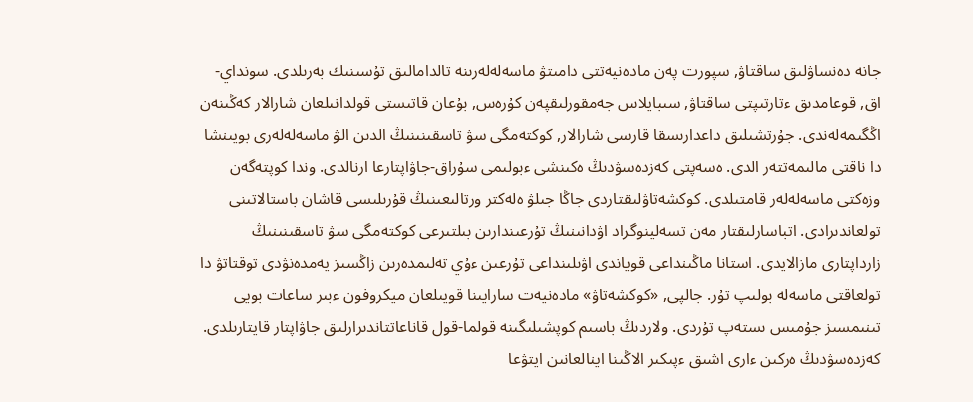جانە دەنساۋلىق ساقتاۋ, سپورت پەن مادەنيەتتى دامىتۋ ماسەلەلەرىنە تالدامالىق تۇسىنىك بەرىلدى. سونداي-اق, قوعامدىق ءتارتىپتى ساقتاۋ, سىبايلاس جەمقورلىقپەن كۇرەس, بۇعان قاتىستى قولدانىلعان شارالار كەڭىنەن اڭگىمەلەندى. جۇرتشىلىق داعدارىسقا قارسى شارالار, كوكتەمگى سۋ تاسقىنىنىڭ الدىن الۋ ماسەلەلەرى بويىنشا دا ناقتى مالىمەتتەر الدى. ەسەپتى كەزدەسۋدىڭ ەكىنشى ءبولىمى سۇراق-جاۋاپتارعا ارنالدى. وندا كوپتەگەن وزەكتى ماسەلەلەر قامتىلدى. كوكشەتاۋلىقتاردى جاڭا جىلۋ ەلەكتر ورتالىعىنىڭ قۇرىلىسى قاشان باستالاتىنى تولعاندىرادى. اتباسارلىقتار مەن تسەلينوگراد اۋدانىنىڭ تۇرعىندارىن بىلتىرعى كوكتەمگى سۋ تاسقىنىنىڭ زارداپتارى مازالايدى. استانا ماڭىنداعى قوياندى اۋىلىنداعى تۇرعىن ءۇي تەلىمدەرىن زاڭسىز يەمدەنۋدى توقتاتۋ دا تولعاقتى ماسەلە بولىپ تۇر. جالپى, «كوكشەتاۋ» مادەنيەت سارايىنا قويىلعان ميكروفون ءبىر ساعات بويى تىنىمسىز جۇمىس ىستەپ تۇردى. ولاردىڭ باسىم كوپشىلىگىنە قولما-قول قاناعاتتاندىرارلىق جاۋاپتار قايتارىلدى. كەزدەسۋدىڭ ەركىن ءارى اشىق ءپىكىر الاڭىنا اينالعانىن ايتۋعا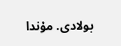بولادى. مۇندا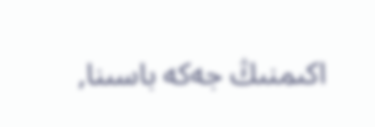اكىمنىڭ جەكە باسىنا,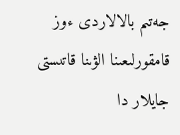جەتىم بالالاردى ءوز قامقورلىعىنا الۋىنا قاتىستى جايلار دا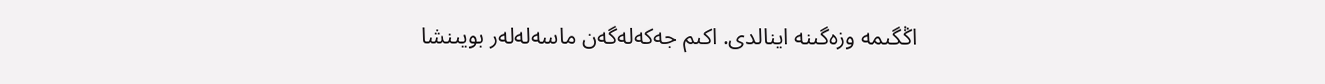اڭگىمە وزەگىنە اينالدى. اكىم جەكەلەگەن ماسەلەلەر بويىنشا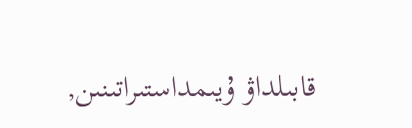قابىلداۋ ۇيىمداستىراتىنىن,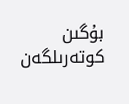بۇگىن كوتەرىلگەن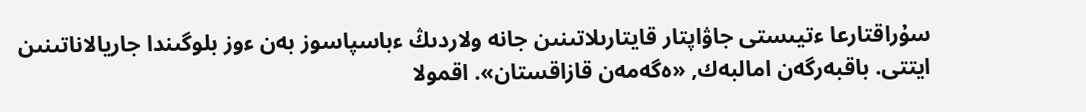سۇراقتارعا ءتيىستى جاۋاپتار قايتارىلاتىنىن جانە ولاردىڭ ءباسپاسوز بەن ءوز بلوگىندا جاريالاناتىنىن ايتتى. باقبەرگەن امالبەك, «ەگەمەن قازاقستان». اقمولا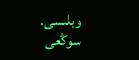وبلىسى.
سوڭعى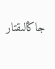جاڭالىقتار